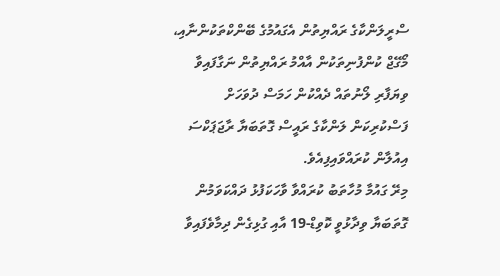ސްރީލަންކާގެ ރައްޔިތުން އެގައުމުގެ ބޭންކްތަކުންނާއި، މޯގޭޖް ކުންފުނިތަކުން އާއްމު ރައްޔިތުން ނަގާފައިވާ ވިޔަފާރި ލޯނުތައް ދެއްކުން ހަމަސް ދުވަހަށް ފަސްކުރިކަން ލަންކާގެ ރައީސް ގޮތަބަޔާ ރާޖަޕަކްސަ އިއުލާން ކުރައްވައިފިއެވެ.
މިރޭ ގައުމާ މުހާތަބު ކުރައްވާ ވާހަކަފުޅު ދައްކަވަމުން ގޮތަބަޔާ ވިދާޅުވީ ކޮވިޑް-19 އާއި ގުޅިގެން ދިމާވެފައިވާ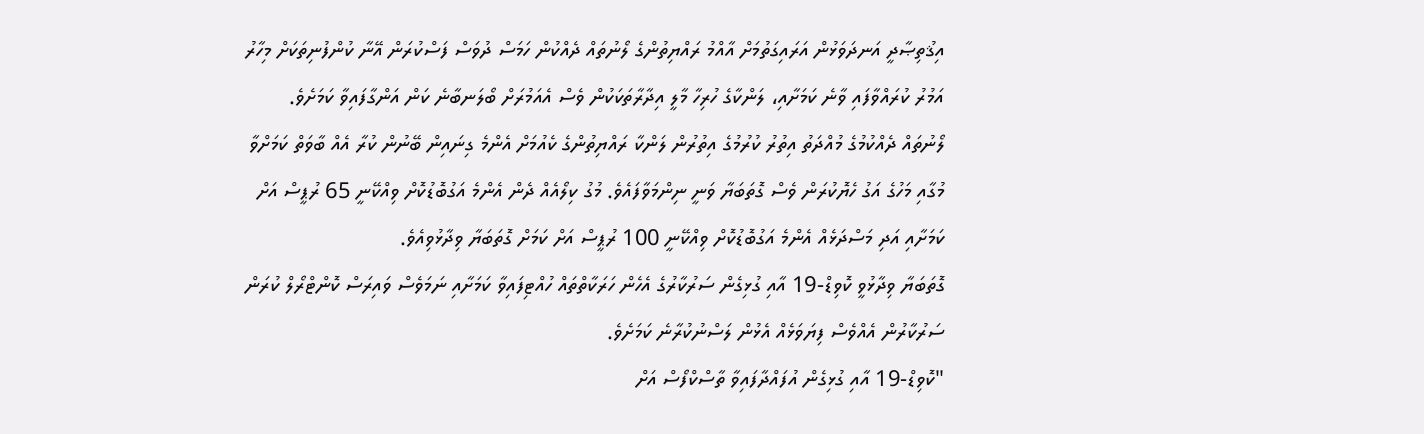އިޤުތިޞާދީ އަނދަވަޅުން އަރައިގަތުމަށް އާއްމު ރައްޔިތުންގެ ލޯނުތައް ދެއްކުން ހަމަސް ދުވަސް ފަސްކުރަން އޭނާ ކުންފުނިތަކަށް މިހާރު އަމުރު ކުރައްވާފައި ވާނެ ކަމަށާއި، ލަންކާގެ ހުރިހާ މާލީ އިދާރާތަކަކުން ވެސް އެއަމުރަށް ބޯލަނބާނެ ކަން އަންގާފައިވާ ކަމަށެވެ.
ލޯނުތައް ދެއްކުމުގެ މުއްދަތު އިތުރު ކުރުމުގެ އިތުރުން ލަންކާ ރައްޔިތުންގެ ކެއުމަށް އެންމެ ގިނައިން ބޭނުން ކުރާ އެއް ބާވަތް ކަމަށްވާ މުގާއި މަހުގެ އަގު ހެޔޮކުރަން ވެސް ގޮތަބަޔާ ވަނީ ނިންމަވާފައެވެ. މުގު ކިލޯއެއް ދެން އެންމެ އަގުބޮޑުކޮށް ވިއްކޭނީ 65 ރުޕީސް އަށް ކަމަށާއި އަދި މަސްދަޅެއް އެންމެ އަގުބޮޑުކޮށް ވިއްކޭނީ 100 ރުޕީސް އަށް ކަމަށް ގޮތަބަޔާ ވިދާޅުވިއެވެ.
ގޮތަބަޔާ ވިދާޅުވީ ކޮވިޑް-19 އާއި ގުޅިގެން ސަރުކާރުގެ އެހެން ހަރަކާތްތައް ހުއްޓިފައިވާ ކަމަށާއި ނަމަވެސް ވައިރަސް ކޮންޓްރޯލް ކުރަން ސަރުކާރުން އެއްވެސް ފިޔަވަޅެއް އެޅުން ލަސްނުކުރާނެ ކަމަށެވެ.
"ކޮވިޑް-19 އާއި ގުޅިގެން އުފައްދާފައިވާ ތާސްކްފޯސް އަށް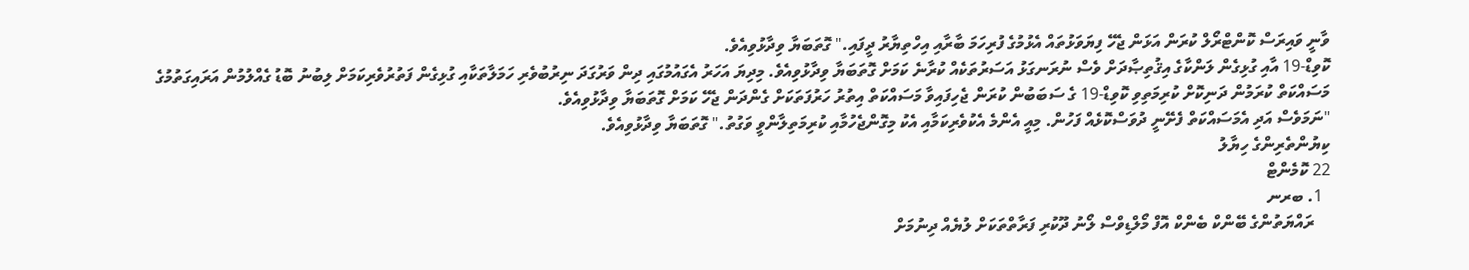ވާނީ ވައިރަސް ކޮންޓްރޯލް ކުރަން އަޅަން ޖެހޭ ފިޔަވަޅުތައް އެޅުމުގެ ފުރިހަމަ ބާރާއި އިހްތިޔާރު ދީފައި." ގޮތަބަޔާ ވިދާޅުވިއެވެ.
ކޮވިޑް-19 އާއި ގުޅިގެން ލަންކާގެ އިޤުތިޞާދަށް ވެސް ނުރަނގަޅު އަސަރުތަކެއް ކުރާނެ ކަމަށް ގޮތަބަޔާ ވިދާޅުވިއެވެ. މިދިޔަ އަހަރު އެގައުމުގައި ދިން ވަރުގަދަ ނިރުބުވެރި ހަމަލާތަކާއި ގުޅިގެން ފަތުރުވެރިކަމަށް ލިބުނު ބޮޑު ގެއްލުމުން އަރައިގަތުމުގެ މަސައްކަތް ކުރަމުން ދަނިކޮށް ކުރިމަތިވި ކޮވިޑް-19 ގެ ސަބަބުން ކުރަން ޖެހިފައިވާ މަސައްކަތް އިތުރު ހަރުފަތަކަށް ގެންދަން ޖެހޭ ކަމަށް ގޮތަބަޔާ ވިދާޅުވިއެވެ.
"ނަމަވެސް އަދި އެމަސައްކަތް ފެށޭނީ ދުވަސްކޮޅެއް ފަހުން. މިއީ އެންމެ އެކުވެރިކަމާއި އެކު މިގޮންޖެހުމާއި ކުރިމަތިލާންވީ ވަގުތު." ގޮތަބަޔާ ވިދާޅުވިއެވެ.
ކިޔުންތެރިންގެ ހިޔާލު
22 ކޮމެންޓް
  1. ބރނ
    ރައްޔަތުންގެ ބޭންކް ބެންކް އޮފް މޯލްޑިވްސް ލޯނު ދޫކުރި ފަރާތްތަކަށް ލުޔެއް ދިނުމަށް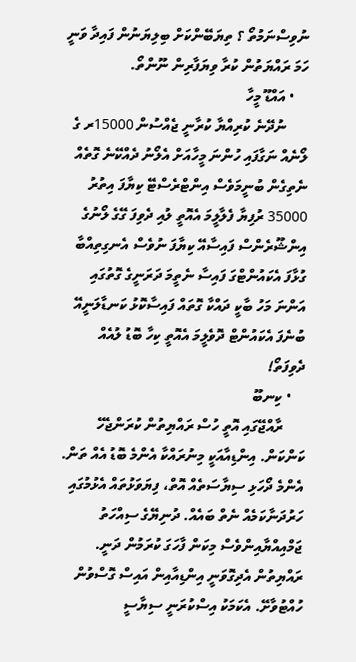ނުވިސްނަމުތޯ ؟ ތިޔަބޭންކަށް ބިލިޔަނުން ފައިދާ ވަނީ ހަމަ ރައްޔަތުން ކުރާ ވިޔަފާރިން ނޫންތޯ.
    • އައްޑޫ މީހާ
      ނުދޭނެ ކުރިއްޔާ ކުރާނީ ޖެއްސުން 15000ރ ގެ ލޯނެއް ނަގާފައި ހުންނަ މީހާއަށް އެލޯނު ދެއްކޭނެ ގޮތެއް ނެތިގެން ބުނީމަވެސް އިންޓްރެސްޓޭ ކިޔާފަ އިތުރު 35000 ރުފިޔާ ފެލާލީމަ އެއޮތީ ލުއި ދެވިފަ ގޭގެ ލޯނުގެ އިންޝޫރެންސް ފައިސާއޭ ކިޔާފަ ނުވެސް އެނގިތިއްބާ ގުޅާފަ އެކައުންޓްގަ ފައިސާ ނެތީމަ ދަރަނީގެ ގޮތުގައި އަންނަ މަހު ބާކީ ދައްކާ ގޮތައް ފައިސާކޮޅު ކަނޑާލަނީއޭ ބުނެފަ އެކައުންޓް ދޮވެލީމަ އެއޮތީ ކިހާ ބޮޑު ލުއެއް ދެވިފަތޯ!
    • ކިނބޫ
      ރާއްޖޭގައި އޮތީ ހުސް ރައްޔިތުން ކުރަންޖެހޭ ކަންކަން. އިންޑިއާއަކީ މިނުރައްކާ އެންމެ ބޮޑު އެއް ތަން. އެންމެ ދޯހަޅި ސިޔާސަތެއް އޮތް، ފިޔަވަޅުތައް އެޅުމުގައި ހަރުދަނާކަމެއް ނެތް ބައެއް. ދުނިޔޭގެ ސިއްހަތު ޖަމްއިއްޔާއިންވެސް މިކަން ފާހަގަ ކުރަމުން ދަނީ. ރައްޔިތުން އެދިގޮވަނީ އިންޑިއާއިން އައިސް ގޮސްވުން ހުއްޓުވާށޭ. އެކަމަކު އިސްކުރަނީ ސިޔާސީ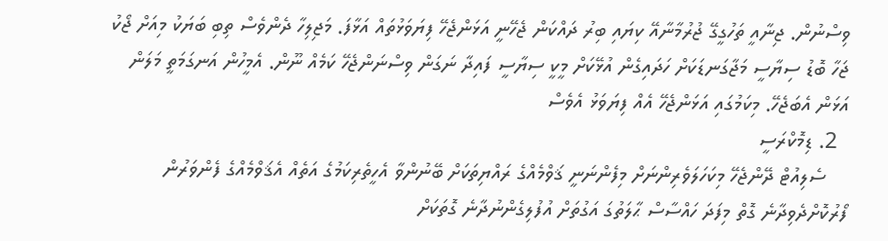ވިސްނުން. ޖިނާއީ ތަހުގީގޭ ޖުރުމާނާއޭ ކިޔައި ބިރު ދައްކަން ޖެހޭނީ އަޅަންޖެހޭ ފިޔަވަޅުތައް އަޅާފަ. މަޖިލިހާ ދެންވެސް ތިބި ބަޔަކު މިއަށް ޖޯކު ޖަހާ ބޮޑު ސިޔާސީ މަޖާގަނޑަކަށް ހަދައިގެން އުޅޭކަށް މީކީ ސިޔާސީ ފައިދާ ނަގަން ވިސްނަންޖެހޭ ކަމެއް ނޫން. އެމީހުން އަނގަމަތީ މަލަން އަޅަން އެބަޖެހޭ. މިކަމުގައި އަޅަންޖެހޭ އެއް ފިޔަވަޅު އެވެސް
  2. ޑިމޮކްރަސީ
    ސެލިއުޓް ދޭންޖެހޭ މިކަހަލަވެރިންނަށް މިފެންނަނީ ޤަވްމެއްގެ ރައްޔިތަކަށް ބޭނުންވާ އެހީތެރިކަމުގެ އަތެއް އެޤަވްމެއްގެ ފެންވަރުން ފޯރުކޮށްދެވިދާނެ ގޮތް މިފަދަ ހައްސާސް ޙާލަތުގަ އަގުތަށް އުފުލިގެންނުދާނެ ގޮތަކަށް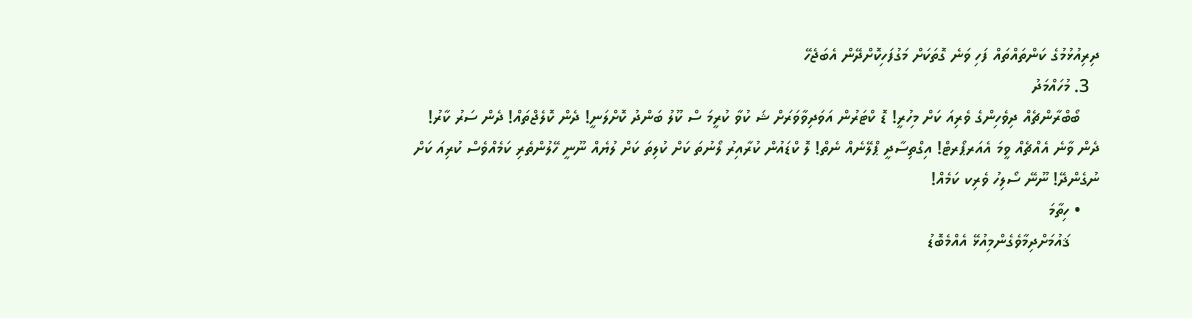ދިރިއުޅުމުގެ ކަންތައްތައް ފަހި ވަނެ ގޮތަކަށް މަގުފަހިކޮށްދޭން އެބަޖެހޭ
  3. މުހައްމަދު
    ބޯބްރާންޗެއް ދިވެހިންގެ ވެރިއަ ކަށް މިހުރީ! ޑޮ ކްޓަރުން އަވަދިވާވަރަށް ޝަ ކުވާ ކުރީމަ ސް ކޫލު ބަންދު ކޮށްލަނީ! ދެން ކޮލެޖްތައް! ދެން ސަރު ކާރު! ދެން ވާނެ އެއްޗެއް ވީމަ އެއަރޕޯރޓް! އިގްތިސާދީ ޕްލޭނެއް ނެތް! ލޮ ކްޑައުން ކުރާއިރު ލޯނުތަ ކަށް ކުލިތަ ކަށް ލުޔެއް ނޫނީ ހޭލުންތެރި ކަމެއްވެސް ކުރިއަ ކަށް ނުގެންދޭ! ނޫނޭ ސޯލިހު ވެރިކ ކަމެއް!
    • ހިތާމަ
      ޤައުމަށްދިމާވެގެންމިއުޅޭ އެއްމެބޮޑު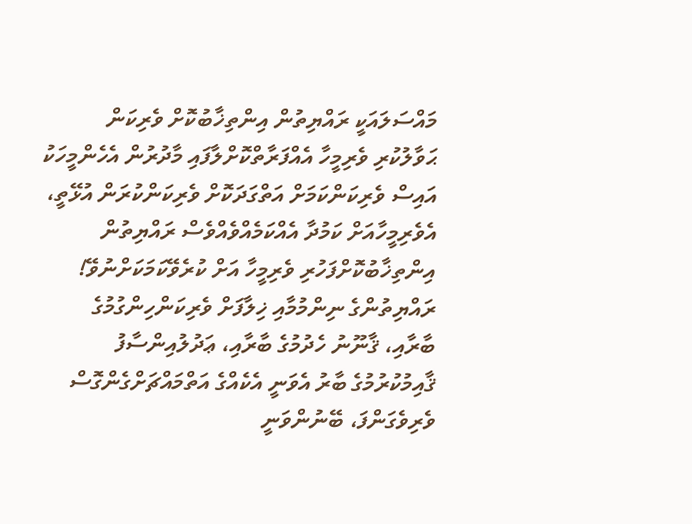މައްސަލައަކީ ރައްޔިތުން އިންތިޚާބުކޮށް ވެރިކަން ޙަވާލުކުރި ވެރިމީހާ އެއްފަރާތްކޮށްލާފައި މާދުރުން އެހެންމީހަކު އައިސް ވެރިކަންކަމަށް އަތްގަދަކޮށް ވެރިކަންކުރަން އުޅޭތީ، އެވެރިމީހާއަށް ކަމުދާ އެއްކަމެއްވެއްވެސް ރައްޔިތުން އިންތިޚާބުކޮށްފަހުރި ވެރިމީހާ އަށް ކުރެވޭކަމަކަށްނުވޭ! ރައްޔިތުންގެ ނިންމުމާއި ޚިލާފަށް ވެރިކަންހިންގުމުގެ ބާރާއި، ޤާނޫނު ހެދުމުގެ ބާރާއި، ޢަދުލުއިންސާފު ޤާއިމުކުރުމުގެ ބާރު އެވަނީ އެކެއްގެ އަތްމައްޗަށްގެންގޮސް ވެރިވެގަންފަ، ބޭނުންވަނީ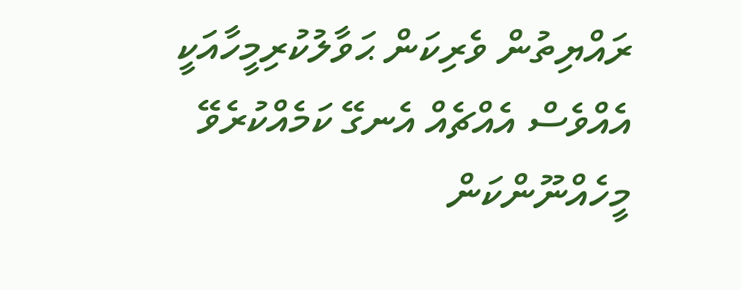ރައްޔިތުން ވެރިކަން ޙަވާލުކުރިމީހާއަކީ އެއްވެސް އެއްޗެއް އެނގޭ ކަމެއްކުރެވޭ މީހެއްނޫންކަން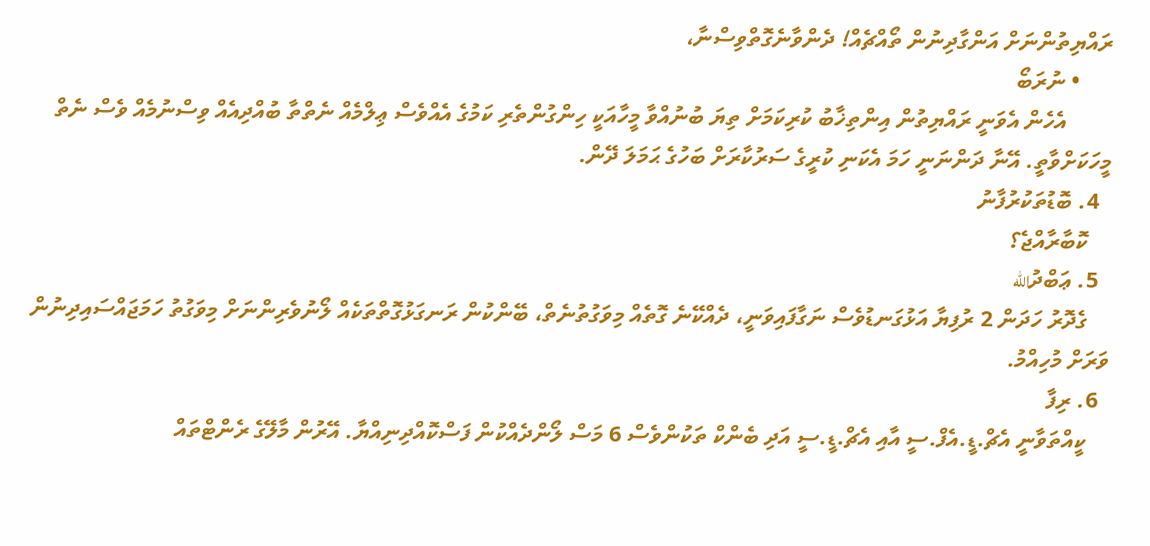ރައްޔިތުންނަށް އަންގާދިނުން ތޯއްޗެއް! ދެންވާނެގޮތްވިސްނާ،
      • ނުރަބޯ
        އެހެން އެވަނީ ރައްޔިތުން އިންތިޚާބު ކުރިކަމަށް ތިޔަ ބުނުއްވާ މީހާއަކީ ހިންގުންތެރި ކަމުގެ އެއްވެސް ޢިލްމެއް ނެތްތާ ބުއްދިއެއް ވިސްނުމެއް ވެސް ނެތް މީހަކަށްވާތީ. އޭނާ ދަންނަނީ ހަމަ އެކަނި ކުރީގެ ސަރުކާރަށް ބަހުގެ ޙަމަލަ ދޭން.
  4. ބޮޑުތަކުރުފާނު
    ކޮބާރާއްޖެ؟
  5. ޢަބްދުالله
    ގެދޮރު ހަދަން 2 ރުފިޔާ އަޅުގަނޑުވެސް ނަގާފައިވަނީ، ދެއްކޭނެ ގޮތެއް މިވަގުތުނެތް، ބޭންކުން ރަނގަޅުގޮތްތަކެއް ލޯނުވެރިންނަށް މިވަގުތު ހަމަޖައްސައިދިނުން ވަރަށް މުހިއްމު.
  6. ރިފާ
    ކީއްތަވާނީ އެޗް.ޑީ.އެފް.ސީ އާއި އެޗް.ޑީ.ސީ އަދި ބެންކް ތަކުންވެސް 6 މަސް ލޯންދެއްކުން ފަސްކޮއްދިނިއްޔާ. އޭރުން މާލޭގެ ރެންޓްތައް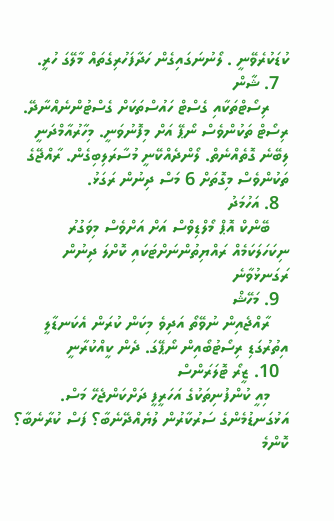ކުޑަކުރެވޭނީ . ލޯނުނަގައިގެން ހަދާފަހުރިގެތައް މާލޭގަ ހުރީ.
  7. ޝާން
    ރިސޯޓްތަކާއި ގެސްޓް ހައުސްތަކަށް ގެސްޓުންނެއްނާދޭ. ރިސޯޓް ތަކުންވެސް ނޯޕޭ އަށް މިފޮނުވަނީ. މިހާރުއާމްދަނީ ލިބޭނެ ގޮތެއްނެތް. ލޯންދެއްކޭނީ މުސާރަލިބިގެން. ރާއްޖޭގެ ތަކުންވެސް މިގޮތަށް 6 މަސް ދިނުން ރަގަޅު.
  8. އަހުމަދު
    ބޭންކް އޮޕް މޯލްޑިވްސް އަށް އަށްވެސް މިވަގުރު ނިކަހަލަކަމެއް ރައްޔިތުންނަށްޓަކައި ކޮށްލަ ދިނުން ރަގަނޅުވާނެ
  9. މަހޭޝް
    ރާއްޖެއިން ނުވޭތޯ އަދިވެ މިކަން ކުރަން އެކަނޑާލީ އިތުރުގަޑި ރިސޯޓުބޯއިން ނޯޕޭގަ. ދެން ކީއްކުރާނީ
  10. ޒީރޯ ޓޮލަރަންސް
    މިއީ ކުންފުނިތަކުގެ އަހަރީފީ ދަށްކަންޖެހޭ މަސް. އަޅުގަނޑުމެންގެ ސަރުކާރުން ލުޔެއްދޭނެބާ؟ ފަސް ކުރާނެބާ؟ ކޮންމެ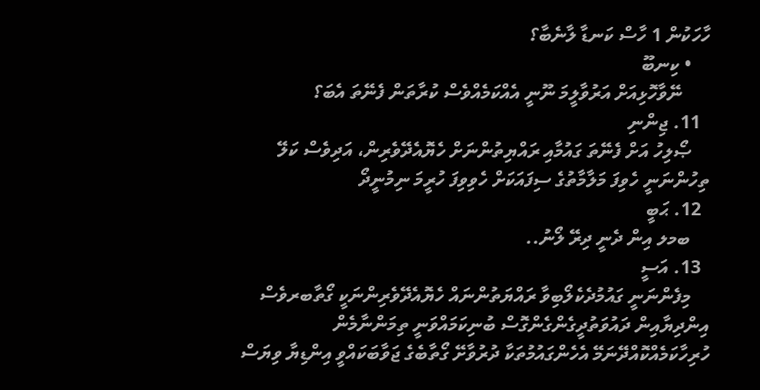ހާހަކުން 1 ހާސް ކަނޑާ ލާނެބާ؟
    • ކިނބޫ
      ނޭވާހޮޅިއަށް އަރުވާލީމަ ނޫނީ އެއްކަމެއްވެސް ކުރާތަން ފެނޭތަ އެބަ؟
  11. ޖިންނި
    ޞޯލިހު އަށް ފެނޭތަ ގައުމާއި ރައްޔިތުންނަށް ހެޔޮއެދޭވެރިން، އަދިވެސް ކަލޭ ތިހުންނަނީ ހެވިފަ މަލާމާތުގެ ސިފައަކަށް ހެވިވިފަ ހުރީމަ ނިމުނީދޯ
  12. ޙަބީ
    ބމލ އިން ދެނީ ދިރޭ ލޯނު..
  13. އަސީ
    މިފެންނަނީ ގައުމުދެކެލޯބިވާ ރައްޔަތުންނައް ހެޔޮއެދޭވެރިންނަކީ ގޯތާބރވެސް އިންދިޔާއިން ދައުވަތުދީގެންގެންގޮސް ބުނިކަމައްވަނީ ތިމަންނާމެން ހުރިހާކަމެއްކޮއްދޭނަމޭ އެހެންގައުމުތަކާ ދުރުވާށޭ ގޯތާބެގެ ޖަވާބަކައްވީ އިންޑިޔާ ވިޔަސް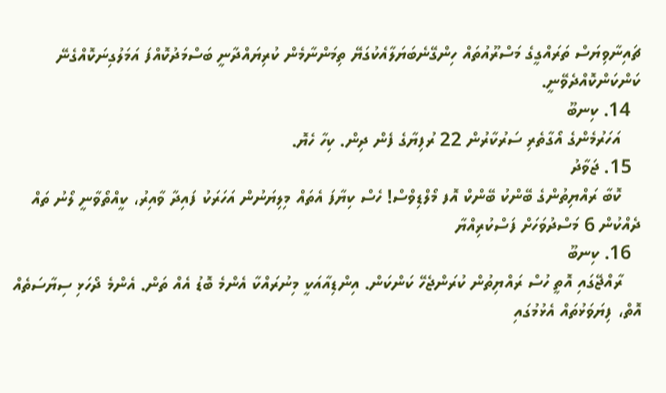ޗައިނާވިޔަސް ތަރައްގީގެ މަސްރޫއުތައް ހިންގޭނެބަޔަލާއެކުގަޔޭ ތިމަންނާމެން ކުރިޔައްދާނީ ބަސްމަދުކޮއްފަ އަމަލުގިނަކޮއްގެނޭ ކަންކަންކޮއްދެވޭނީ.
  14. ކިނބޫ
    އަހަރުމެންގެ އޯގާތެރި ސަރުކާރުން 22 ރުފިޔާގެ ފެން ދިން. ކިހާ ހެޔޮ.
  15. ޖަވާދު
    ކޮބާ ރައްޔިތުންގެ ބޭންކު ބޭންކް އޮފ މޯލްޑިވްސް! ހެސް ކިޔާފަ އެތައް މިލިޔަނުން އަހަރަކު ފައިދާ ވާއިރު، ކީއްތޯވާނީ ލޯނު ތައް ދެއްކުން 6 މަސްދުވަހަށް ފަސްކުރިއްޔާ
  16. ކިނބޫ
    ރާއްޖޭގައި އޮތީ ހުސް ރައްޔިތުން ކުރަންޖެހޭ ކަންކަން. އިންޑިއާއަކީ މިނުރައްކާ އެންމެ ބޮޑު އެއް ތަން. އެންމެ ދޯހަޅި ސިޔާސަތެއް އޮތް، ފިޔަވަޅުތައް އެޅުމުގައި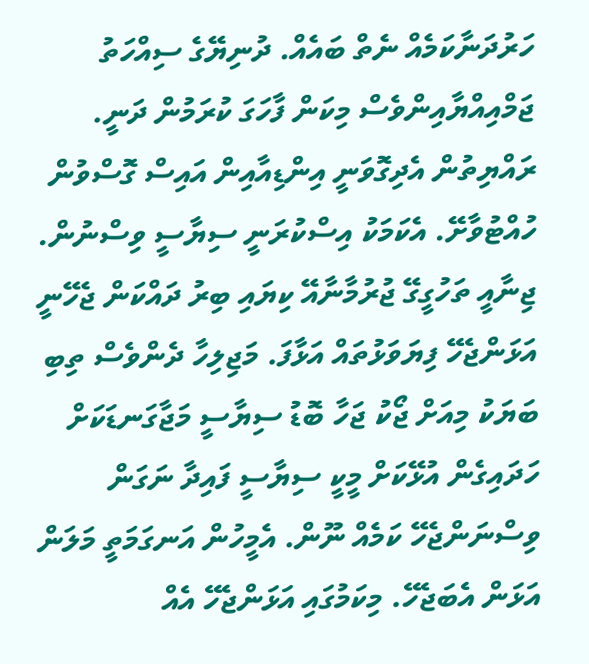ހަރުދަނާކަމެއް ނެތް ބައެއް. ދުނިޔޭގެ ސިއްހަތު ޖަމްއިއްޔާއިންވެސް މިކަން ފާހަގަ ކުރަމުން ދަނީ. ރައްޔިތުން އެދިގޮވަނީ އިންޑިއާއިން އައިސް ގޮސްވުން ހުއްޓުވާށޭ. އެކަމަކު އިސްކުރަނީ ސިޔާސީ ވިސްނުން. ޖިނާއީ ތަހުގީގޭ ޖުރުމާނާއޭ ކިޔައި ބިރު ދައްކަން ޖެހޭނީ އަޅަންޖެހޭ ފިޔަވަޅުތައް އަޅާފަ. މަޖިލިހާ ދެންވެސް ތިބި ބަޔަކު މިއަށް ޖޯކު ޖަހާ ބޮޑު ސިޔާސީ މަޖާގަނޑަކަށް ހަދައިގެން އުޅޭކަށް މީކީ ސިޔާސީ ފައިދާ ނަގަން ވިސްނަންޖެހޭ ކަމެއް ނޫން. އެމީހުން އަނގަމަތީ މަލަން އަޅަން އެބަޖެހޭ. މިކަމުގައި އަޅަންޖެހޭ އެއް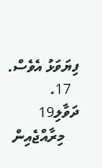ފިޔަވަޅު އެވެސް.
  17. ދަވާލި19
    މިރާއްޖެއިން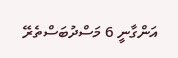އަންގާނީ 6 މަސްދުބަސްތެރޭ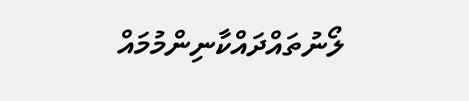ލޯނުތައްދައްކާނިންމުމައް